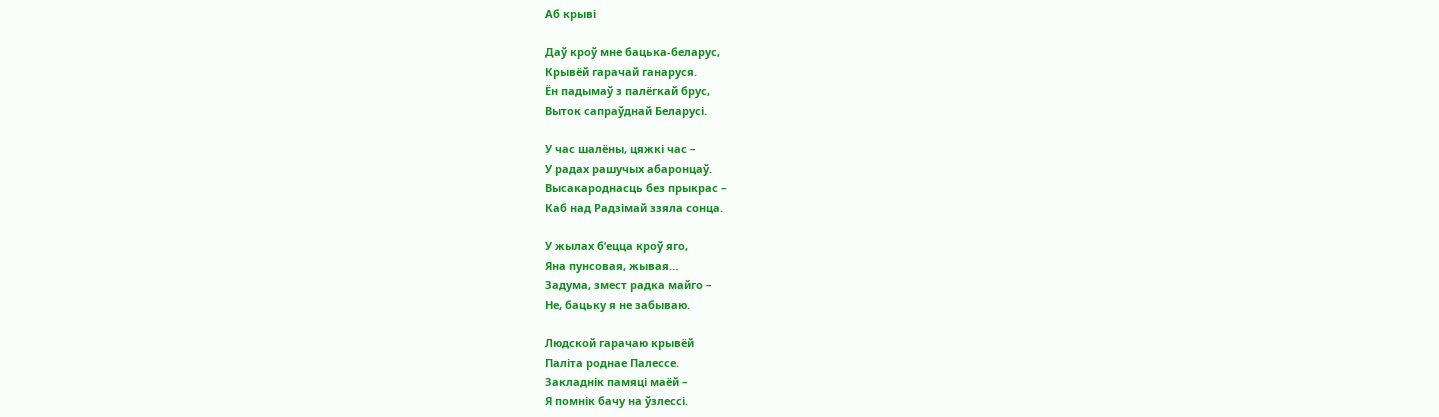Аб крывi

Даў кроў мне бацька-беларус,
Крывёй гарачай ганаруся.
Ён падымаў з палёгкай брус,
Выток сапраўднай Беларусі.

У час шалёны, цяжкі час –
У радах рашучых абаронцаў.
Высакароднасць без прыкрас –
Каб над Радзімай ззяла сонца.

У жылах б’ецца кроў яго,
Яна пунсовая, жывая…
Задума, змест радка майго –
Не, бацьку я не забываю.

Людской гарачаю крывёй
Паліта роднае Палессе.
Закладнік памяці маёй –
Я помнік бачу на ўзлессі.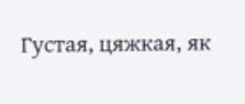Густая, цяжкая, як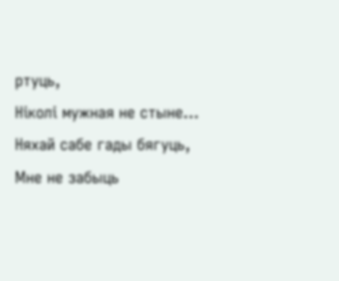ртуць,
Ніколі мужная не стыне…
Няхай сабе гады бягуць,
Мне не забыць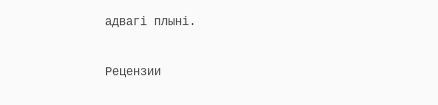адвагі плыні.


Рецензии